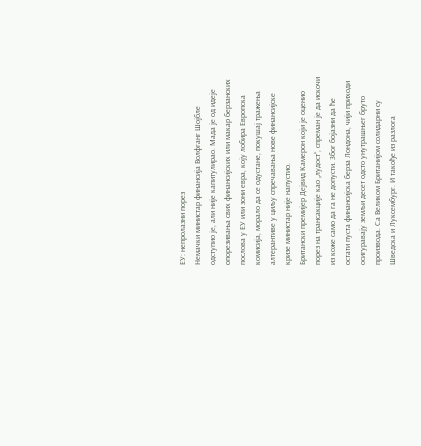ЕУ: непролазни порез
Немачки министар финансија Волфганг Шојбле одступио је, али није капитулирао. Мада је од идеје опорезивања свих финансијских или макар берзанских послова у ЕУ или зони евра, коју лобира Европска комисија, морало да се одустане, покушај тражења алтерантиве у циљу спречавања нове финансијске кризе министар није напустио.
Британски премијер Дејвид Камерон који је оценио порез на трансакције као „лудост“, спреман је да искочи из коже само да га не допусти. Због бојазни да ће остати пуста финансијска берза Лондона, чији приходи осигуравају земљи десет одсто унутрашњег бруто производа. Са Великом Британијом солидарни су Шведска и Луксембург. И такође из разлога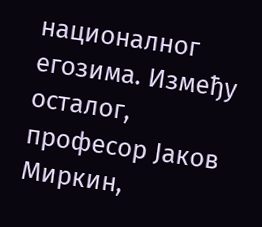националног егозима. Између осталог, професор Јаков Миркин,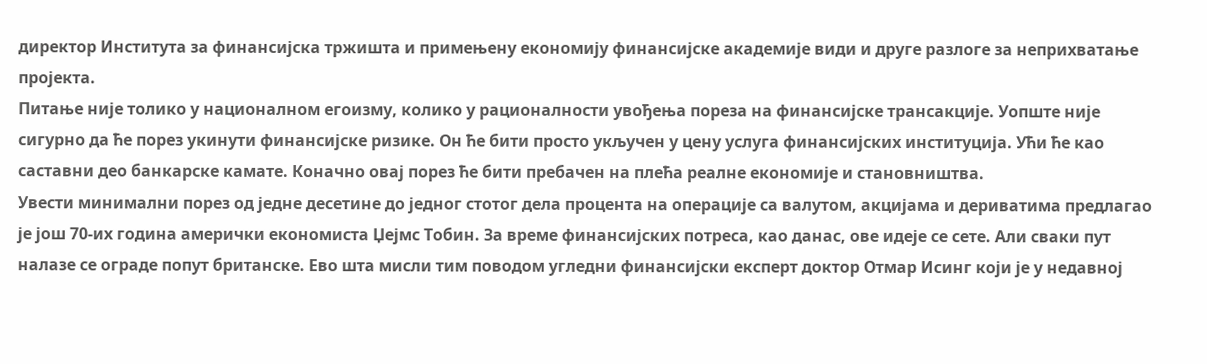директор Института за финансијска тржишта и примењену економију финансијске академије види и друге разлоге за неприхватање пројекта.
Питање није толико у националном егоизму, колико у рационалности увођења пореза на финансијске трансакције. Уопште није сигурно да ће порез укинути финансијске ризике. Он ће бити просто укључен у цену услуга финансијских институција. Ући ће као саставни део банкарске камате. Коначно овај порез ће бити пребачен на плећа реалне економије и становништва.
Увести минимални порез од једне десетине до једног стотог дела процента на операције са валутом, акцијама и дериватима предлагао је још 70-их година амерички економиста Џејмс Тобин. За време финансијских потреса, као данас, ове идеје се сете. Али сваки пут налазе се ограде попут британске. Ево шта мисли тим поводом угледни финансијски експерт доктор Отмар Исинг који је у недавној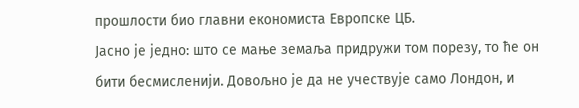прошлости био главни економиста Европске ЦБ.
Јасно је једно: што се мање земаља придружи том порезу, то ће он бити бесмисленији. Довољно је да не учествује само Лондон, и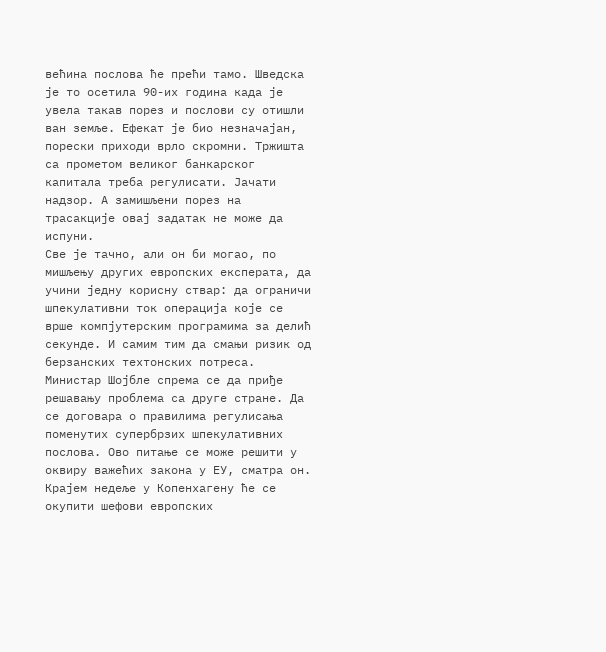већина послова ће прећи тамо. Шведска је то осетила 90-их година када је увела такав порез и послови су отишли ван земље. Ефекат је био незначајан, порески приходи врло скромни. Тржишта са прометом великог банкарског капитала треба регулисати. Јачати надзор. А замишљени порез на трасакције овај задатак не може да испуни.
Све је тачно, али он би могао, по мишљењу других европских експерата, да учини једну корисну ствар: да ограничи шпекулативни ток операција које се врше компјутерским програмима за делић секунде. И самим тим да смањи ризик од берзанских техтонских потреса.
Министар Шојбле спрема се да приђе решавању проблема са друге стране. Да се договара о правилима регулисања поменутих супербрзих шпекулативних послова. Ово питање се може решити у оквиру важећих закона у ЕУ, сматра он. Крајем недеље у Копенхагену ће се окупити шефови европских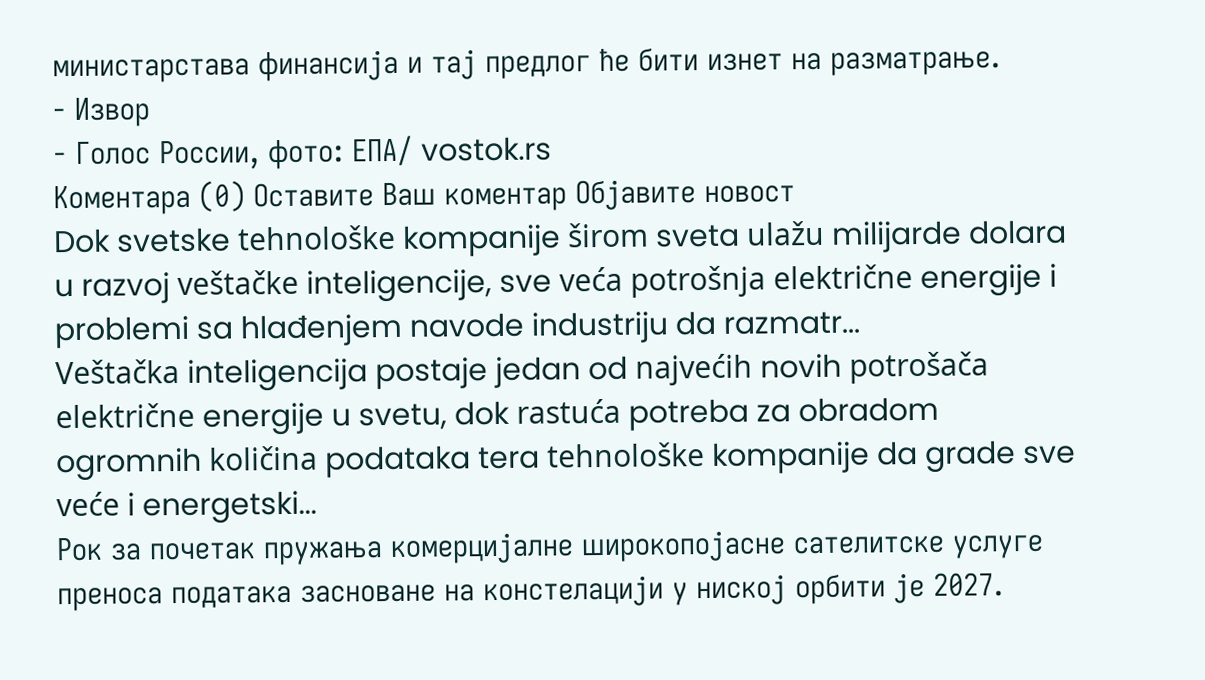министарстава финансија и тај предлог ће бити изнет на разматрање.
- Извор
- Голос России, фото: ЕПА/ vostok.rs
Коментара (0) Оставите Ваш коментар Објавите новост
Dok svetske tehnološke kompanije širom sveta ulažu milijarde dolara u razvoj veštačke inteligencije, sve veća potrošnja električne energije i problemi sa hlađenjem navode industriju da razmatr...
Veštačka inteligencija postaje jedan od najvećih novih potrošača električne energije u svetu, dok rastuća potreba za obradom ogromnih količina podataka tera tehnološke kompanije da grade sve veće i energetski...
Рок за почетак пружања комерцијалне широкопојасне сателитске услуге преноса података засноване на констелацији у ниској орбити је 2027.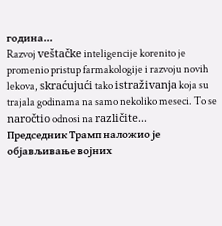година...
Razvoj veštačke inteligencije korenito je promenio pristup farmakologije i razvoju novih lekova, skraćujući tako istraživanja koja su trajala godinama na samo nekoliko meseci. To se naročtio odnosi na različite...
Председник Трамп наложио је објављивање војних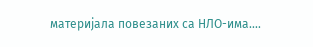материјала повезаних са НЛО-има....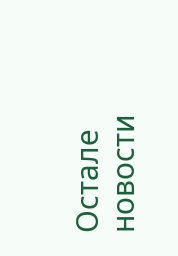Остале новости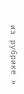из рубрике »